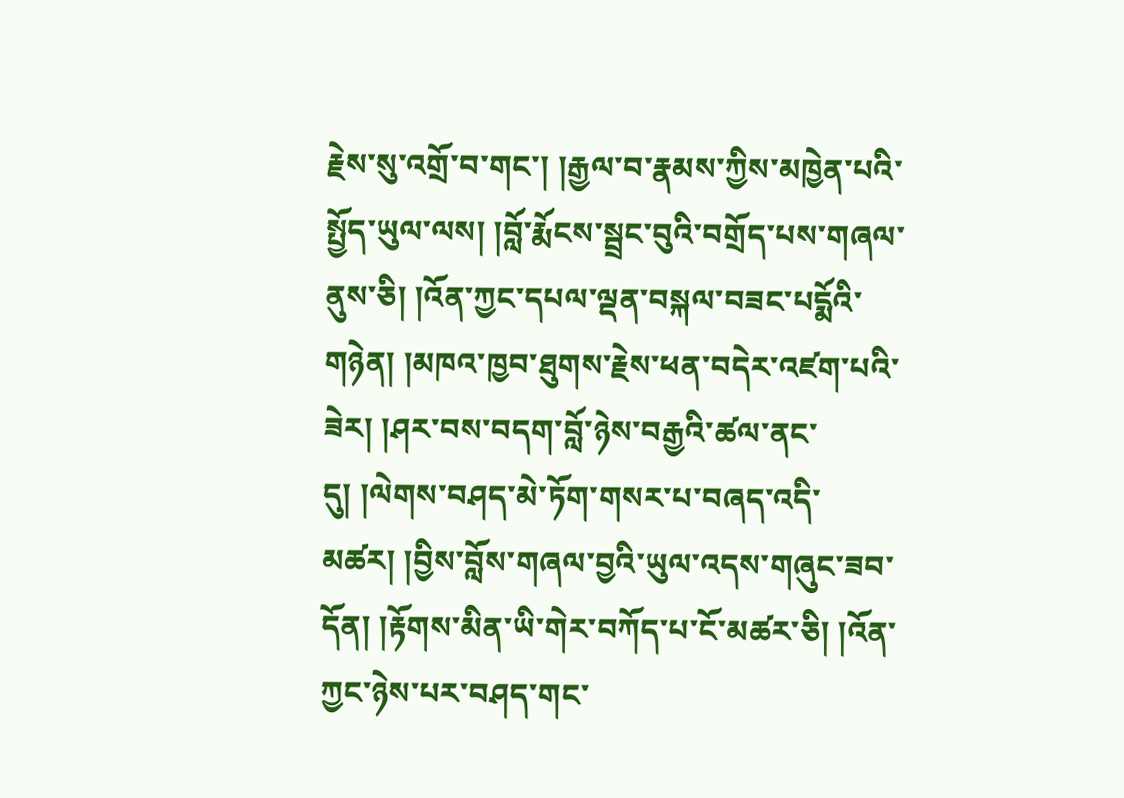རྗེས་སུ་འགྲོ་བ་གང་། །རྒྱལ་བ་རྣམས་ཀྱིས་མཁྱེན་པའི་སྤྱོད་ཡུལ་ལས། །བློ་རྨོངས་སྦྲང་བུའི་བགྲོད་པས་གཞལ་ནུས་ཅི། །འོན་ཀྱང་དཔལ་ལྡན་བསྐལ་བཟང་པདྨོའི་གཉེན། །མཁའ་ཁྱབ་ཐུགས་རྗེས་ཕན་བདེར་འཛག་པའི་ཟེར། །ཤར་བས་བདག་བློ་ཉེས་བརྒྱའི་ཚལ་ནང་དུ། །ལེགས་བཤད་མེ་ཏོག་གསར་པ་བཞད་འདི་མཚར། །བྱིས་བློས་གཞལ་བྱའི་ཡུལ་འདས་གཞུང་ཟབ་དོན། །རྟོགས་མིན་ཡི་གེར་བཀོད་པ་ངོ་མཚར་ཅི། །འོན་ཀྱང་ཉེས་པར་བཤད་གང་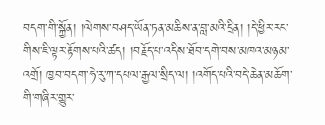བདག་གི་སྐྱོན། །ལེགས་བཤད་ཡོན་ཏན་མཆིས་ན་བླ་མའི་དྲིན། །དེ་ཕྱིར་རང་གིས་ཇི་ལྟར་རྟོགས་པའི་ཚད། །བརྗོད་པ་འདིས་ཐོབ་དགེ་བས་མཁའ་མཉམ་འགྲོ། ཁྱབ་བདག་ཧེ་རུ་ཀ་དཔལ་རྒྱལ་སྲིད་ལ། །འགོད་པའི་བདེ་ཆེན་མཆོག་གི་གཞིར་གྱུར་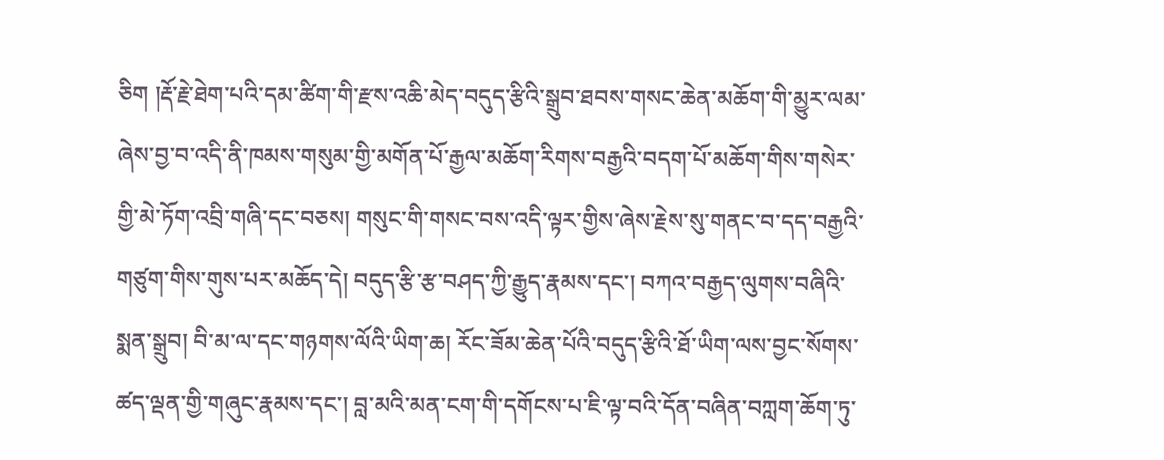ཅིག །རྡོ་རྗེ་ཐེག་པའི་དམ་ཚིག་གི་རྫས་འཆི་མེད་བདུད་རྩིའི་སྒྲུབ་ཐབས་གསང་ཆེན་མཆོག་གི་མྱུར་ལམ་ཞེས་བྱ་བ་འདི་ནི་ཁམས་གསུམ་གྱི་མགོན་པོ་རྒྱལ་མཆོག་རིགས་བརྒྱའི་བདག་པོ་མཆོག་གིས་གསེར་གྱི་མེ་ཏོག་འབྲི་གཞི་དང་བཅས། གསུང་གི་གསང་བས་འདི་ལྟར་གྱིས་ཞེས་རྗེས་སུ་གནང་བ་དད་བརྒྱའི་གཙུག་གིས་གུས་པར་མཆོད་དེ། བདུད་རྩི་རྩ་བཤད་ཀྱི་རྒྱུད་རྣམས་དང་། བཀའ་བརྒྱད་ལུགས་བཞིའི་སྨན་སྒྲུབ། བི་མ་ལ་དང་གཉགས་ལོའི་ཡིག་ཆ། རོང་ཟོམ་ཆེན་པོའི་བདུད་རྩིའི་ཐོ་ཡིག་ལས་བྱང་སོགས་ཚད་ལྡན་གྱི་གཞུང་རྣམས་དང་། བླ་མའི་མན་ངག་གི་དགོངས་པ་ཇི་ལྟ་བའི་དོན་བཞིན་བཀླག་ཆོག་ཏུ་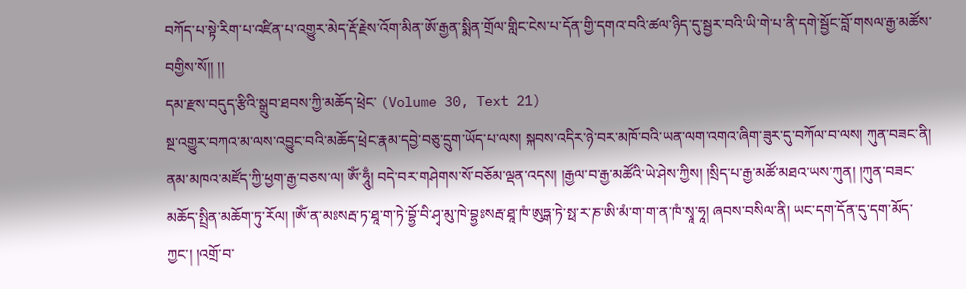བཀོད་པ་སྟེ་རིག་པ་འཛིན་པ་འགྱུར་མེད་རྡོ་རྗེས་འོག་མིན་ཨོ་རྒྱན་སྨིན་གྲོལ་གླིང་ངེས་པ་དོན་གྱི་དགའ་བའི་ཚལ་ཉིད་དུ་སྦྱར་བའི་ཡི་གེ་པ་ནི་དགེ་སྦྱོང་བློ་གསལ་རྒྱ་མཚོས་བགྱིས་སོ།། །།
དམ་རྫས་བདུད་རྩིའི་སྒྲུབ་ཐབས་ཀྱི་མཆོད་ཕྲེང་ (Volume 30, Text 21)
སྔ་འགྱུར་བཀའ་མ་ལས་འབྱུང་བའི་མཆོད་ཕྲེང་རྣམ་དབྱེ་བཅུ་དྲུག་ཡོད་པ་ལས། སྐབས་འདིར་ཉེ་བར་མཁོ་བའི་ཡན་ལག་འགའ་ཞིག་ཟུར་དུ་བཀོལ་བ་ལས། ཀུན་བཟང་ནི། ནམ་མཁའ་མཛོད་ཀྱི་ཕྱག་རྒྱ་བཅས་ལ། ཨོཾ་ཧཱུྃ། བདེ་བར་གཤེགས་སོ་བཅོམ་ལྡན་འདས། །རྒྱལ་བ་རྒྱ་མཚོའི་ཡེ་ཤེས་ཀྱིས། །སྲིད་པ་རྒྱ་མཚོ་མཐའ་ཡས་ཀུན། །ཀུན་བཟང་མཆོད་སྤྲིན་མཆོག་ཏུ་རོལ། །ཨོཾ་ན་མཿསརྦ་ཏ་ཐཱ་ག་ཏེ་བྷྱོ་བི་ཤྭ་མུ་ཁེ་བྷྱཿསརྦ་ཐཱ་ཁཾ་ཨུཏྒ་ཏེ་སྥ་ར་ཎ་ཨི་མཾ་ག་ག་ན་ཁཾ་སྭཱ་ཧཱ། ཞབས་བསིལ་ནི། ཡང་དག་དོན་དུ་དག་མོད་ཀྱང་། །འགྲོ་བ་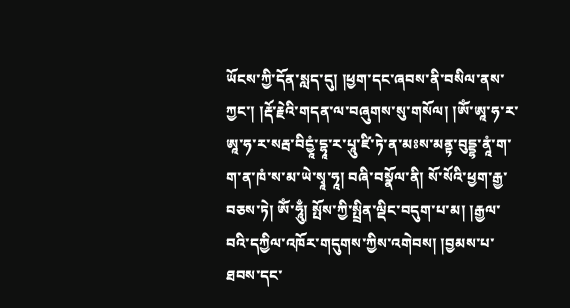ཡོངས་ཀྱི་དོན་སླད་དུ། །ཕྱག་དང་ཞབས་ནི་བསིལ་ནས་ཀྱང་། །རྡོ་རྗེའི་གདན་ལ་བཞུགས་སུ་གསོལ། །ཨོཾ་ཨཱ་ཧ་ར་ཨཱ་ཧ་ར་སརྦ་བིདྱཱཾ་དྷཱ་ར་པཱུ་ཛི་ཏེ་ན་མཿས་མནྟ་བུདྡྷ་ནཱཾ་ག་ག་ན་ཁཾ་ས་མ་ཡེ་སྭཱ་ཧཱ། བཞི་བསྣོལ་ནི། སོ་སོའི་ཕྱག་རྒྱ་བཅས་ཏེ། ཨོཾ་ཧཱུྃ། སྤོས་ཀྱི་སྤྲིན་ལྡིང་བདུག་པ་མ། །རྒྱལ་བའི་དཀྱིལ་འཁོར་གདུགས་ཀྱིས་འགེབས། །བྱམས་པ་ཐབས་དང་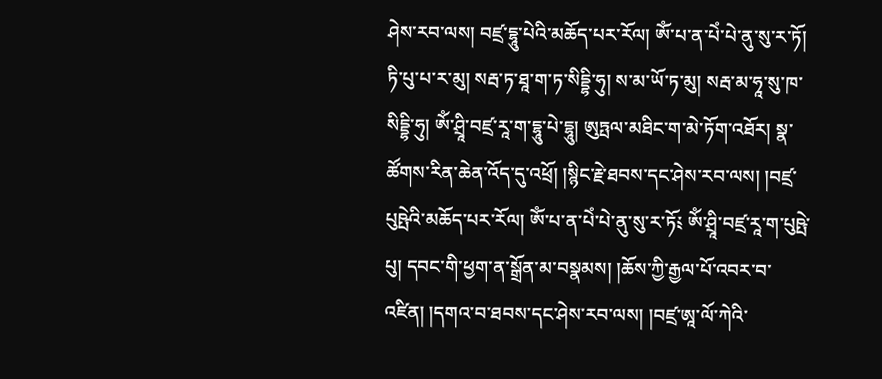ཤེས་རབ་ལས། བཛྲ་དྷཱུ་པེའི་མཆོད་པར་རོལ། ཨོཾ་པ་ན་པེཾ་པེ་ནུ་སུ་ར་ཏོ། ཏི་པུ་པ་ར་མུ། སརྦ་ཏ་ཐཱ་ག་ཏ་སིདྡྷི་ཧུ། ས་མ་ཡོ་ཏ་མུ། སརྦ་མ་ཧཱ་སུ་ཁ་སིདྡྷི་ཧུ། ཨོཾ་ཤྲཱི་བཛྲ་རཱ་ག་དྷཱུ་པེ་དྷཱུ། ཨུཏྤལ་མཐིང་ག་མེ་ཏོག་འཐོར། སྣ་ཚོགས་རིན་ཆེན་འོད་དུ་འཕྲོ། །སྙིང་རྗེ་ཐབས་དང་ཤེས་རབ་ལས། །བཛྲ་པུཥྤེའི་མཆོད་པར་རོལ། ཨོཾ་པ་ན་པེཾ་པེ་ནུ་སུ་ར་ཏོ༴ ཨོཾ་ཤྲཱི་བཛྲ་རཱ་ག་པུཥྤེ་པུ། དབང་གི་ཕྱག་ན་སྒྲོན་མ་བསྣམས། །ཆོས་ཀྱི་རྒྱལ་པོ་འབར་བ་འཛིན། །དགའ་བ་ཐབས་དང་ཤེས་རབ་ལས། །བཛྲ་ཨཱ་ལོ་ཀེའི་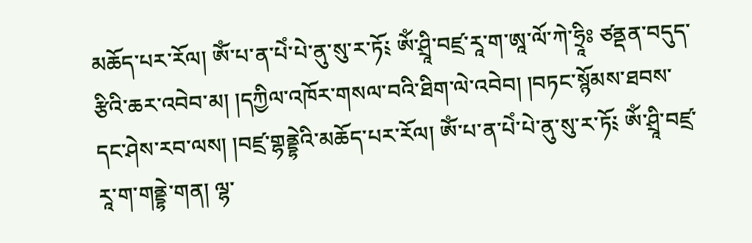མཆོད་པར་རོལ། ཨོཾ་པ་ན་པེཾ་པེ་ནུ་སུ་ར་ཏོ༴ ཨོཾ་ཤྲཱི་བཛྲ་རཱ་ག་ཨཱ་ལོ་ཀེ་ཧྲཱིཿ ཙནྡན་བདུད་རྩིའི་ཆར་འབེབ་མ། །དཀྱིལ་འཁོར་གསལ་བའི་ཐིག་ལེ་འབེབ། །བཏང་སྙོམས་ཐབས་དང་ཤེས་རབ་ལས། །བཛྲ་གྷནྡྷེའི་མཆོད་པར་རོལ། ཨོཾ་པ་ན་པེཾ་པེ་ནུ་སུ་ར་ཏོ༴ ཨོཾ་ཤྲཱི་བཛྲ་རཱ་ག་གནྡྷེ་གན། ལྷ་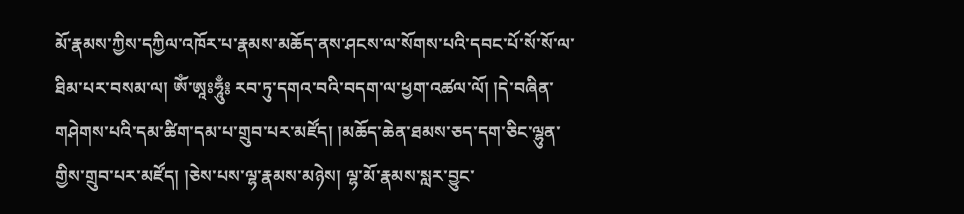མོ་རྣམས་ཀྱིས་དཀྱིལ་འཁོར་པ་རྣམས་མཆོད་ནས་ཤངས་ལ་སོགས་པའི་དབང་པོ་སོ་སོ་ལ་ཐིམ་པར་བསམ་ལ། ཨོཾ་ཨཱཿཧཱུྃ༔ རབ་ཏུ་དགའ་བའི་བདག་ལ་ཕྱག་འཚལ་ལོ། །དེ་བཞིན་གཤེགས་པའི་དམ་ཚིག་དམ་པ་གྲུབ་པར་མཛོད། །མཆོད་ཆེན་ཐམས་ཅད་དག་ཅིང་ལྷུན་གྱིས་གྲུབ་པར་མཛོད། །ཅེས་པས་ལྷ་རྣམས་མཉེས། ལྷ་མོ་རྣམས་སླར་བྱུང་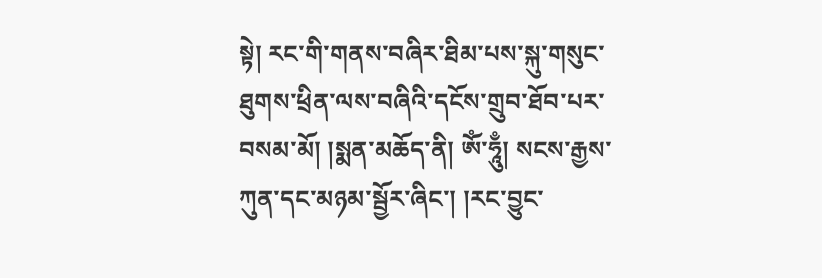སྟེ། རང་གི་གནས་བཞིར་ཐིམ་པས་སྐུ་གསུང་ཐུགས་ཕྲིན་ལས་བཞིའི་དངོས་གྲུབ་ཐོབ་པར་བསམ་མོ། །སྨན་མཆོད་ནི། ཨོཾ་ཧཱུྃ། སངས་རྒྱས་ཀུན་དང་མཉམ་སྦྱོར་ཞིང་། །རང་བྱུང་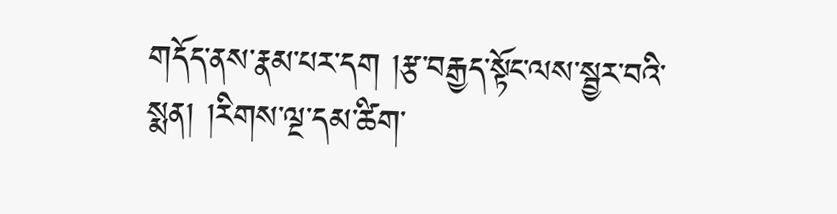གདོད་ནས་རྣམ་པར་དག །རྩ་བརྒྱད་སྟོང་ལས་སྦྱར་བའི་སྨན། །རིགས་ལྔ་དམ་ཚིག་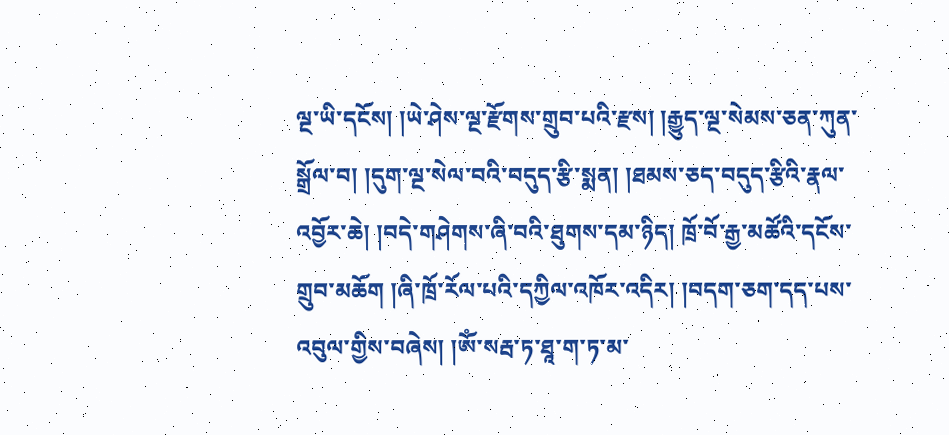ལྔ་ཡི་དངོས། །ཡེ་ཤེས་ལྔ་རྫོགས་གྲུབ་པའི་རྫས། །རྒྱུད་ལྔ་སེམས་ཅན་ཀུན་སྒྲོལ་བ། །དུག་ལྔ་སེལ་བའི་བདུད་རྩི་སྨན། །ཐམས་ཅད་བདུད་རྩིའི་རྣལ་འབྱོར་ཆེ། །བདེ་གཤེགས་ཞི་བའི་ཐུགས་དམ་ཉིད། ཁྲོ་བོ་རྒྱ་མཚོའི་དངོས་གྲུབ་མཆོག །ཞི་ཁྲོ་རོལ་པའི་དཀྱིལ་འཁོར་འདིར། །བདག་ཅག་དད་པས་འབུལ་གྱིས་བཞེས། །ཨོཾ་སརྦ་ཏ་ཐཱ་ག་ཏ་མ་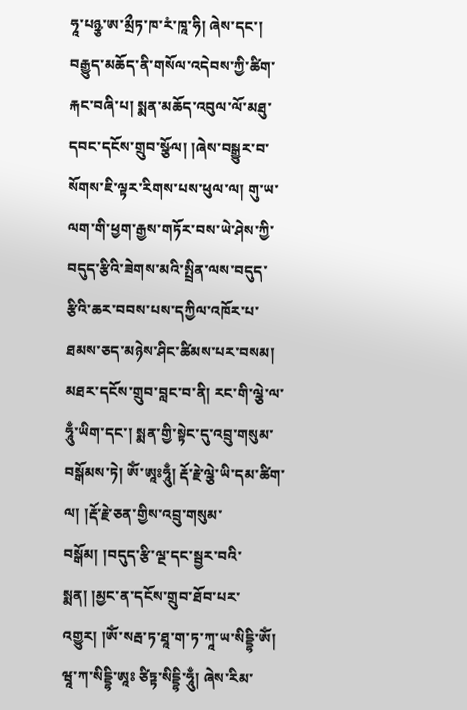ཧཱ་པཉྩ་ཨ་མྲྀཏ་ཁ་རཾ་ཁཱ་ཧི། ཞེས་དང་། བརྒྱུད་མཆོད་ནི་གསོལ་འདེབས་ཀྱི་ཚིག་རྐང་བཞི་པ། སྨན་མཆོད་འབུལ་ལོ་མཐུ་དབང་དངོས་གྲུབ་སྩོལ། །ཞེས་བསྒྱུར་བ་སོགས་ཇི་ལྟར་རིགས་པས་ཕུལ་ལ། གུ་ཡ་ལག་གི་ཕྱག་རྒྱས་གཏོར་བས་ཡེ་ཤེས་ཀྱི་བདུད་རྩིའི་ཟེགས་མའི་སྤྲིན་ལས་བདུད་རྩིའི་ཆར་བབས་པས་དཀྱིལ་འཁོར་པ་ཐམས་ཅད་མཉེས་ཤིང་ཚིམས་པར་བསམ། མཐར་དངོས་གྲུབ་བླང་བ་ནི། རང་གི་ལྕེ་ལ་ཧཱུྃ་ཡིག་དང་། སྨན་གྱི་སྟེང་དུ་འབྲུ་གསུམ་བསྒོམས་ཏེ། ཨོཾ་ཨཱཿཧཱུྃ། རྡོ་རྗེ་ལྕེ་ཡི་དམ་ཚིག་ལ། །རྡོ་རྗེ་ཅན་གྱིས་འབྲུ་གསུམ་བསྒོམ། །བདུད་རྩི་ལྔ་དང་སྦྱར་བའི་སྨན། །མྱང་ན་དངོས་གྲུབ་ཐོབ་པར་འགྱུར། །ཨོཾ་སརྦ་ཏ་ཐཱ་ག་ཏ་ཀཱ་ཡ་སིདྡྷི་ཨོཾ། ཝཱ་ཀ་སིདྡྷི་ཨཱཿ ཙིཏྟ་སིདྡྷི་ཧཱུྃ། ཞེས་རིམ་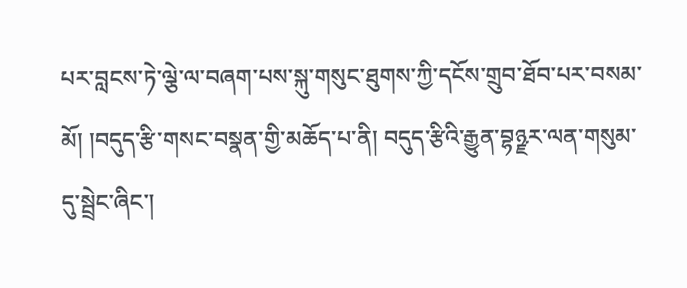པར་བླངས་ཏེ་ལྕེ་ལ་བཞག་པས་སྐུ་གསུང་ཐུགས་ཀྱི་དངོས་གྲུབ་ཐོབ་པར་བསམ་མོ། །བདུད་རྩི་གསང་བསྣན་གྱི་མཆོད་པ་ནི། བདུད་རྩིའི་རྒྱུན་བྷཉྫར་ལན་གསུམ་དུ་སྦྲེང་ཞིང་།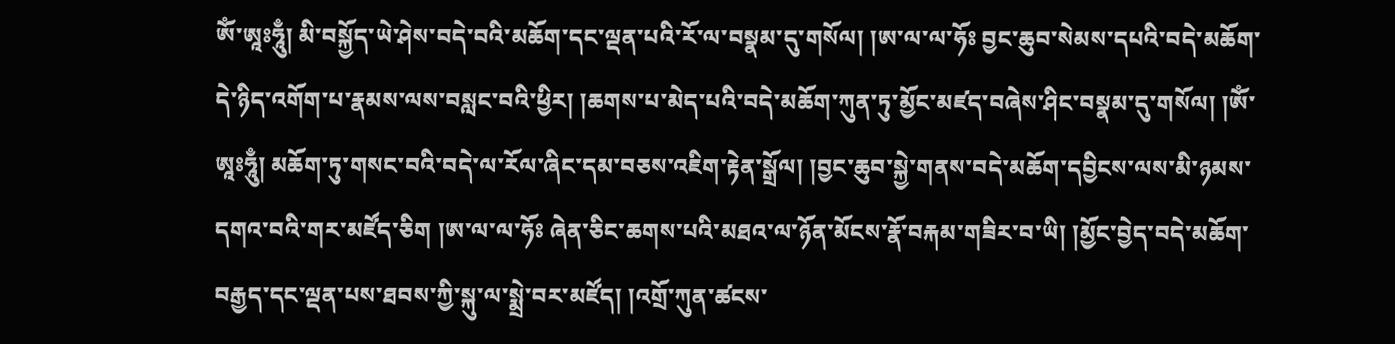ཨོཾ་ཨཱཿཧཱུྃ། མི་བསྐྱོད་ཡེ་ཤེས་བདེ་བའི་མཆོག་དང་ལྡན་པའི་རོ་ལ་བསྣམ་དུ་གསོལ། །ཨ་ལ་ལ་ཧོཿ བྱང་ཆུབ་སེམས་དཔའི་བདེ་མཆོག་དེ་ཉིད་འགོག་པ་རྣམས་ལས་བསླང་བའི་ཕྱིར། །ཆགས་པ་མེད་པའི་བདེ་མཆོག་ཀུན་ཏུ་མྱོང་མཛད་བཞེས་ཤིང་བསྣམ་དུ་གསོལ། །ཨོཾ་ཨཱཿཧཱུྃ། མཆོག་ཏུ་གསང་བའི་བདེ་ལ་རོལ་ཞིང་དམ་བཅས་འཇིག་རྟེན་སྒྲོལ། །བྱང་ཆུབ་སྐྱེ་གནས་བདེ་མཆོག་དབྱིངས་ལས་མི་ཉམས་དགའ་བའི་གར་མཛོད་ཅིག །ཨ་ལ་ལ་ཧོཿ ཞེན་ཅིང་ཆགས་པའི་མཐའ་ལ་ཉོན་མོངས་རྣོ་བརྐམ་གཟིར་བ་ཡི། །མྱོང་བྱེད་བདེ་མཆོག་བརྒྱད་དང་ལྡན་པས་ཐབས་ཀྱི་སྐུ་ལ་སྨྲེ་བར་མཛོད། །འགྲོ་ཀུན་ཚངས་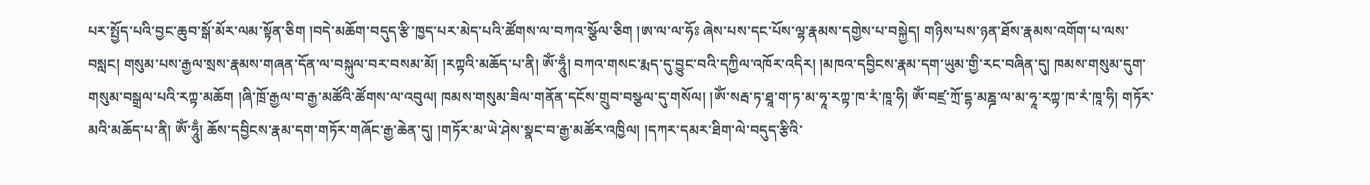པར་སྤྱོད་པའི་བྱང་ཆུབ་སྒོ་མོར་ལམ་སྟོན་ཅིག །བདེ་མཆོག་བདུད་རྩི་ཁྱད་པར་མེད་པའི་ཚོགས་ལ་བཀའ་སྩོལ་ཅིག །ཨ་ལ་ལ་ཧོཿ ཞེས་པས་དང་པོས་ལྷ་རྣམས་དགྱེས་པ་བསྐྱེད། གཉིས་པས་ཉན་ཐོས་རྣམས་འགོག་པ་ལས་བསླང། གསུམ་པས་རྒྱལ་སྲས་རྣམས་གཞན་དོན་ལ་བསྐུལ་བར་བསམ་མོ། །རཀྟའི་མཆོད་པ་ནི། ཨོཾ་ཧཱུྃ། བཀའ་གསང་རྨད་དུ་བྱུང་བའི་དཀྱིལ་འཁོར་འདིར། །མཁའ་དབྱིངས་རྣམ་དག་ཡུམ་གྱི་རང་བཞིན་དུ། ཁམས་གསུམ་དུག་གསུམ་བསྒྲལ་པའི་རཀྟ་མཆོག །ཞི་ཁྲོ་རྒྱལ་བ་རྒྱ་མཚོའི་ཚོགས་ལ་འབུལ། ཁམས་གསུམ་ཟིལ་གནོན་དངོས་གྲུབ་བསྩལ་དུ་གསོལ། །ཨོཾ་སརྦ་ཏ་ཐཱ་ག་ཏ་མ་ཧཱ་རཀྟ་ཁ་རཾ་ཁཱ་ཧི། ཨོཾ་བཛྲ་ཀྲོ་དྷ་མཎྜ་ལ་མ་ཧཱ་རཀྟ་ཁ་རཾ་ཁཱ་ཧི། གཏོར་མའི་མཆོད་པ་ནི། ཨོཾ་ཧཱུྃ། ཆོས་དབྱིངས་རྣམ་དག་གཏོར་གཞོང་རྒྱ་ཆེན་དུ། །གཏོར་མ་ཡེ་ཤེས་སྣང་བ་རྒྱ་མཚོར་འཁྱིལ། །དཀར་དམར་ཐིག་ལེ་བདུད་རྩིའི་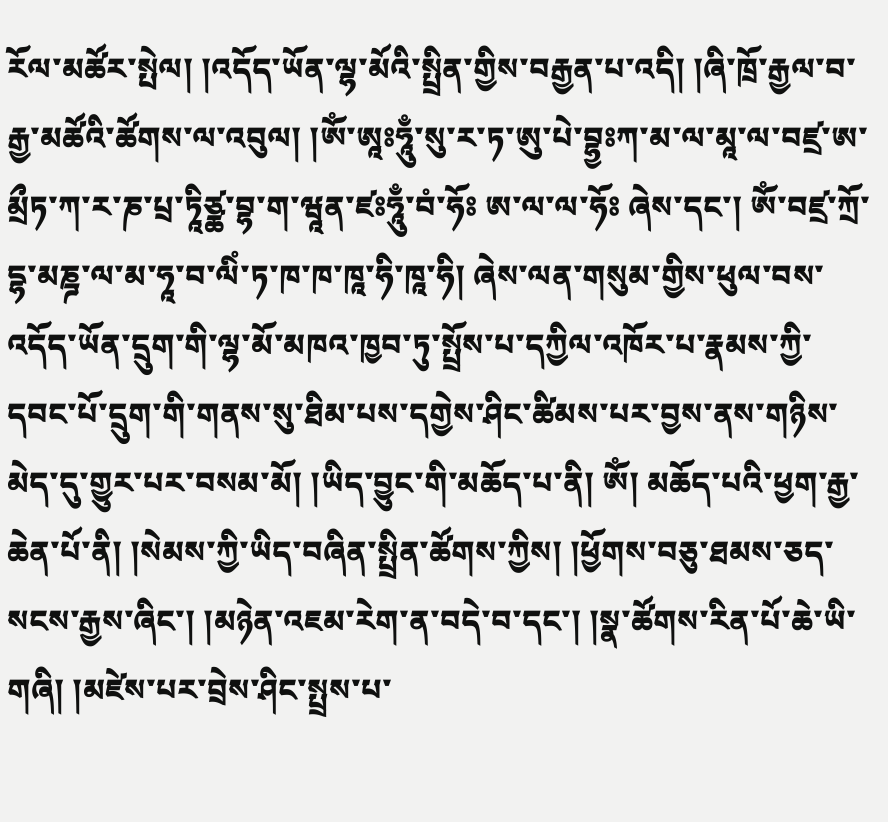རོལ་མཚོར་སྤེལ། །འདོད་ཡོན་ལྷ་མོའི་སྤྲིན་གྱིས་བརྒྱན་པ་འདི། །ཞི་ཁྲོ་རྒྱལ་བ་རྒྱ་མཚོའི་ཚོགས་ལ་འབུལ། །ཨོཾ་ཨཱཿཧཱུྃ་སུ་ར་ཏ་ཨུ་པེ་བྷྱཿཀ་མ་ལ་མཱ་ལ་བཛྲ་ཨ་མྲྀཏ་ཀ་ར་ཎ་པྲ་ཏཱིཙྪ་བྷ་ག་ཝཱན་ཛཿཧཱུྃ་བཾ་ཧོཿ ཨ་ལ་ལ་ཧོཿ ཞེས་དང་། ཨོཾ་བཛྲ་ཀྲོ་དྷ་མཎྜ་ལ་མ་ཧཱ་བ་ལིཾ་ཏ་ཁ་ཁ་ཁཱ་ཧི་ཁཱ་ཧི། ཞེས་ལན་གསུམ་གྱིས་ཕུལ་བས་འདོད་ཡོན་དྲུག་གི་ལྷ་མོ་མཁའ་ཁྱབ་ཏུ་སྤྲོས་པ་དཀྱིལ་འཁོར་པ་རྣམས་ཀྱི་དབང་པོ་དྲུག་གི་གནས་སུ་ཐིམ་པས་དགྱེས་ཤིང་ཚིམས་པར་བྱས་ནས་གཉིས་མེད་དུ་གྱུར་པར་བསམ་མོ། །ཡིད་བྱུང་གི་མཆོད་པ་ནི། ཨོཾ། མཆོད་པའི་ཕྱག་རྒྱ་ཆེན་པོ་ནི། །སེམས་ཀྱི་ཡིད་བཞིན་སྤྲིན་ཚོགས་ཀྱིས། །ཕྱོགས་བཅུ་ཐམས་ཅད་སངས་རྒྱས་ཞིང་། །མཉེན་འཇམ་རེག་ན་བདེ་བ་དང་། །སྣ་ཚོགས་རིན་པོ་ཆེ་ཡི་གཞི། །མཛེས་པར་བྲེས་ཤིང་སྤྲས་པ་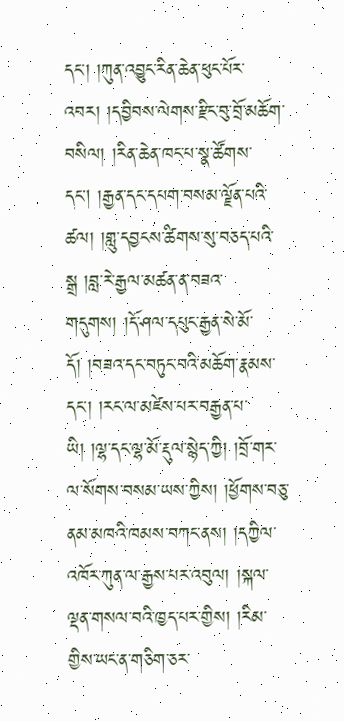དང་། །ཀུན་འབྱུང་རིན་ཆེན་ཕུང་པོར་འབར། །དབྱིབས་ལེགས་རྫིང་བུ་བྲོ་མཆོག་བསིལ། །རིན་ཆེན་ཁང་པ་སྣ་ཚོགས་དང། །རྒྱན་དང་དཔག་བསམ་ལྗོན་པའི་ཚལ། །གླུ་དབྱངས་ཚིགས་སུ་བཅད་པའི་སྒྲ །བླ་རེ་རྒྱལ་མཚན་ན་བཟའ་གདུགས། །དོ་ཤལ་དཔུང་རྒྱན་སེ་མོ་དོ། །བཟའ་དང་བཏུང་བའི་མཆོག་རྣམས་དང་། །རང་ལ་མཛེས་པར་བརྒྱན་པ་ཡི། །ལྷ་དང་ལྷ་མོ་རྡུལ་སྙེད་ཀྱི། །བྲོ་གར་ལ་སོགས་བསམ་ཡས་ཀྱིས། །ཕྱོགས་བཅུ་ནམ་མཁའི་ཁམས་བཀང་ནས། །དཀྱིལ་འཁོར་ཀུན་ལ་རྒྱས་པར་འབུལ། །སྐལ་ལྡན་གསལ་བའི་ཁྱད་པར་གྱིས། །རིམ་གྱིས་ཡང་ན་གཅིག་ཅར་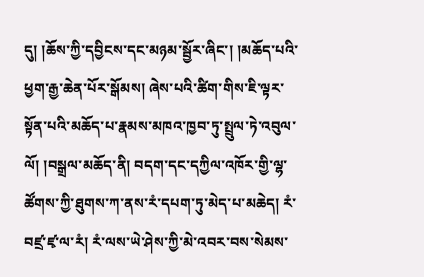དུ། །ཆོས་ཀྱི་དབྱིངས་དང་མཉམ་སྦྱོར་ཞིང་། །མཆོད་པའི་ཕྱག་རྒྱ་ཆེན་པོར་སྒོམས། ཞེས་པའི་ཚིག་གིས་ཇི་ལྟར་སྟོན་པའི་མཆོད་པ་རྣམས་མཁའ་ཁྱབ་ཏུ་སྤྲུལ་ཏེ་འབུལ་ལོ། །བསྒྲལ་མཆོད་ནི། བདག་དང་དཀྱིལ་འཁོར་གྱི་ལྷ་ཚོགས་ཀྱི་ཐུགས་ཀ་ནས་རཾ་དཔག་ཏུ་མེད་པ་མཆེད། རཾ་བཛྲ་ཛྭ་ལ་རཾ། རཾ་ལས་ཡེ་ཤེས་ཀྱི་མེ་འབར་བས་སེམས་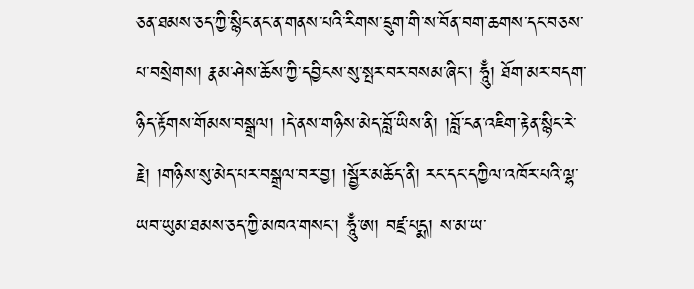ཅན་ཐམས་ཅད་ཀྱི་སྙིང་ནང་ན་གནས་པའི་རིགས་དྲུག་གི་ས་བོན་བག་ཆགས་དང་བཅས་པ་བསྲེགས། རྣམ་ཤེས་ཆོས་ཀྱི་དབྱིངས་སུ་སྤར་བར་བསམ་ཞིང་། ཧཱུྃ། ཐོག་མར་བདག་ཉིད་རྟོགས་གོམས་བསྒྲལ། །དེ་ནས་གཉིས་མེད་བློ་ཡིས་ནི། །བློ་ངན་འཇིག་རྟེན་སྙིང་རེ་རྗེ། །གཉིས་སུ་མེད་པར་བསྒྲལ་བར་བྱ། །སྦྱོར་མཆོད་ནི། རང་དང་དཀྱིལ་འཁོར་པའི་ལྷ་ཡབ་ཡུམ་ཐམས་ཅད་ཀྱི་མཁའ་གསང་། ཧཱུྃ་ཨ། བཛྲ་པདྨ། ས་མ་ཡ་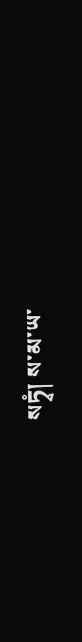སཏྭཾ། ས་མ་ཡ་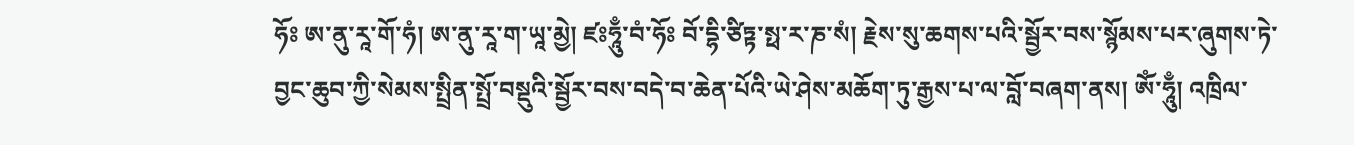ཧོཿ ཨ་ནུ་རཱ་གོ་ཧཾ། ཨ་ནུ་རཱ་ག་ཡཱ་མྱེ། ཛཿཧཱུྃ་བཾ་ཧོཿ བོ་དྷི་ཙིཏྟ་སྥ་ར་ཎ་སཾ། རྗེས་སུ་ཆགས་པའི་སྦྱོར་བས་སྙོམས་པར་ཞུགས་ཏེ་བྱང་ཆུབ་ཀྱི་སེམས་སྤྲིན་སྤྲོ་བསྡུའི་སྦྱོར་བས་བདེ་བ་ཆེན་པོའི་ཡེ་ཤེས་མཆོག་ཏུ་རྒྱས་པ་ལ་བློ་བཞག་ནས། ཨོཾ་ཧཱུྃ། འཁྲིལ་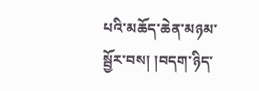པའི་མཆོད་ཆེན་མཉམ་སྦྱོར་བས། །བདག་ཉིད་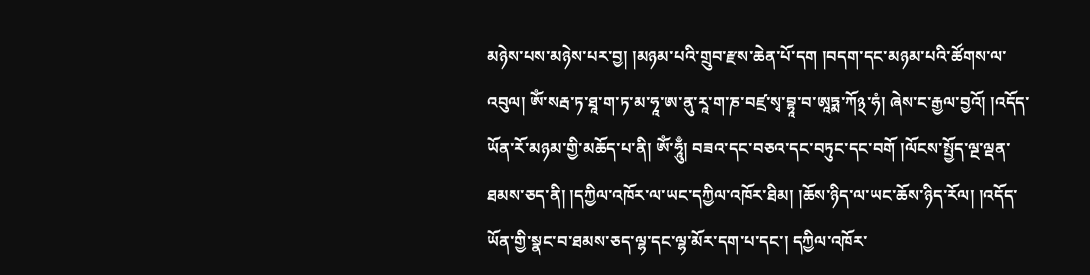མཉེས་པས་མཉེས་པར་བྱ། །མཉམ་པའི་གྲུབ་རྫས་ཆེན་པོ་དག །བདག་དང་མཉམ་པའི་ཚོགས་ལ་འབུལ། ཨོཾ་སརྦ་ཏ་ཐཱ་ག་ཏ་མ་ཧཱ་ཨ་ནུ་རཱ་ག་ཎ་བཛྲ་སྭ་བྷཱ་བ་ཨཱཏྨ་ཀོ྅་ཧཾ། ཞེས་ང་རྒྱལ་བྱའོ། །འདོད་ཡོན་རོ་མཉམ་གྱི་མཆོད་པ་ནི། ཨོཾ་ཧཱུྃ། བཟའ་དང་བཅའ་དང་བཏུང་དང་བགོ །ལོངས་སྤྱོད་ལྔ་ལྡན་ཐམས་ཅད་ནི། །དཀྱིལ་འཁོར་ལ་ཡང་དཀྱིལ་འཁོར་ཐིམ། །ཆོས་ཉིད་ལ་ཡང་ཆོས་ཉིད་རོལ། །འདོད་ཡོན་གྱི་སྣང་བ་ཐམས་ཅད་ལྷ་དང་ལྷ་མོར་དག་པ་དང་། དཀྱིལ་འཁོར་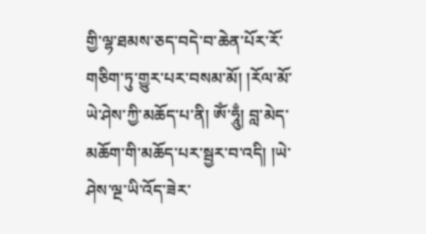གྱི་ལྷ་ཐམས་ཅད་བདེ་བ་ཆེན་པོར་རོ་གཅིག་ཏུ་གྱུར་པར་བསམ་མོ། །རོལ་མོ་ཡེ་ཤེས་ཀྱི་མཆོད་པ་ནི། ཨོཾ་ཧཱུྃ། བླ་མེད་མཆོག་གི་མཆོད་པར་སྦྱར་བ་འདི། །ཡེ་ཤེས་ལྔ་ཡི་འོད་ཟེར་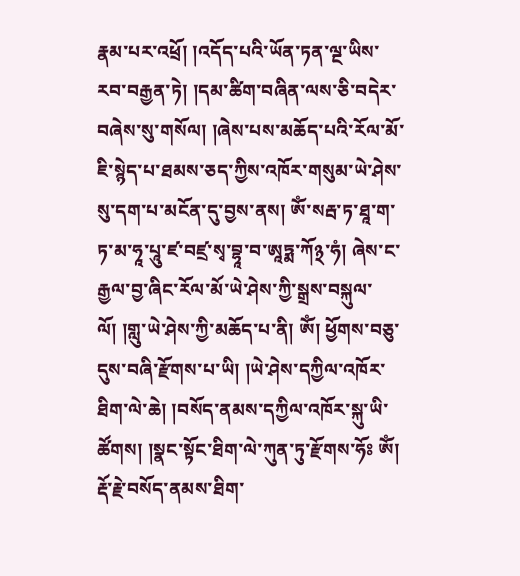རྣམ་པར་འཕྲོ། །འདོད་པའི་ཡོན་ཏན་ལྔ་ཡིས་རབ་བརྒྱན་ཏེ། །དམ་ཚིག་བཞིན་ལས་ཅི་བདེར་བཞེས་སུ་གསོལ། །ཞེས་པས་མཆོད་པའི་རོལ་མོ་ཇི་སྙེད་པ་ཐམས་ཅད་ཀྱིས་འཁོར་གསུམ་ཡེ་ཤེས་སུ་དག་པ་མངོན་དུ་བྱས་ནས། ཨོཾ་སརྦ་ཏ་ཐཱ་ག་ཏ་མ་ཧཱ་པཱུ་ཛ་བཛྲ་སྭ་བྷཱ་བ་ཨཱཏྨ་ཀོ྅་ཧཾ། ཞེས་ང་རྒྱལ་བྱ་ཞིང་རོལ་མོ་ཡེ་ཤེས་ཀྱི་སྒྲས་བསྐུལ་ལོ། །གླུ་ཡེ་ཤེས་ཀྱི་མཆོད་པ་ནི། ཨོཾ། ཕྱོགས་བཅུ་དུས་བཞི་རྫོགས་པ་ཡི། །ཡེ་ཤེས་དཀྱིལ་འཁོར་ཐིག་ལེ་ཆེ། །བསོད་ནམས་དཀྱིལ་འཁོར་སྐུ་ཡི་ཚོགས། །སྣང་སྟོང་ཐིག་ལེ་ཀུན་ཏུ་རྫོགས་ཧོཿ ཨོཾ། རྡོ་རྗེ་བསོད་ནམས་ཐིག་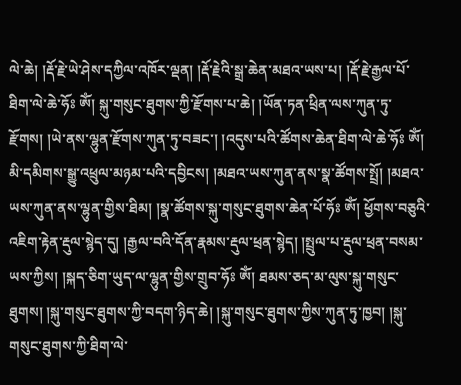ལེ་ཆེ། །རྡོ་རྗེ་ཡེ་ཤེས་དཀྱིལ་འཁོར་ལྡན། །རྡོ་རྗེའི་སྒྲ་ཆེན་མཐའ་ཡས་པ། །རྡོ་རྗེ་རྒྱལ་པོ་ཐིག་ལེ་ཆེ་ཧོཿ ཨོཾ། སྐུ་གསུང་ཐུགས་ཀྱི་རྫོགས་པ་ཆེ། །ཡོན་ཏན་ཕྲིན་ལས་ཀུན་ཏུ་རྫོགས། །ཡེ་ནས་ལྷུན་རྫོགས་ཀུན་ཏུ་བཟང་། །འདུས་པའི་ཚོགས་ཆེན་ཐིག་ལེ་ཆེ་ཧོཿ ཨོཾ། མི་དམིགས་སྒྱུ་འཕྲུལ་མཉམ་པའི་དབྱིངས། །མཐའ་ཡས་ཀུན་ནས་སྣ་ཚོགས་སྤྲོ། །མཐའ་ཡས་ཀུན་ནས་ལྷུན་གྱིས་ཐིམ། །སྣ་ཚོགས་སྐུ་གསུང་ཐུགས་ཆེན་པོ་ཧོཿ ཨོཾ། ཕྱོགས་བཅུའི་འཇིག་རྟེན་རྡུལ་སྙེད་དུ། །རྒྱལ་བའི་དོན་རྣམས་རྡུལ་ཕྲན་སྙེད། །སྤྲུལ་པ་རྡུལ་ཕྲན་བསམ་ཡས་ཀྱིས། །སྐད་ཅིག་ཡུད་ལ་ལྷུན་གྱིས་གྲུབ་ཧོཿ ཨོཾ། ཐམས་ཅད་མ་ལུས་སྐུ་གསུང་ཐུགས། །སྐུ་གསུང་ཐུགས་ཀྱི་བདག་ཉིད་ཆེ། །སྐུ་གསུང་ཐུགས་ཀྱིས་ཀུན་ཏུ་ཁྱབ། །སྐུ་གསུང་ཐུགས་ཀྱི་ཐིག་ལེ་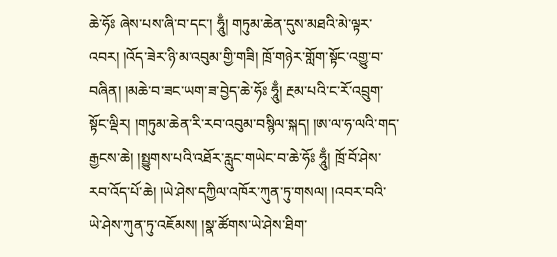ཆེ་ཧོཿ ཞེས་པས་ཞི་བ་དང་། ཧཱུྃ། གཏུམ་ཆེན་དུས་མཐའི་མེ་ལྟར་འབར། །འོད་ཟེར་ཉི་མ་འབུམ་གྱི་གཟི། ཁྲོ་གཉེར་གློག་སྟོང་འགྱུ་བ་བཞིན། །མཆེ་བ་ཟང་ཡག་ཟ་བྱེད་ཆེ་ཧོཿ ཧཱུྃ། རྔམ་པའི་ང་རོ་འབྲུག་སྟོང་ལྡིར། །གཏུམ་ཆེན་རི་རབ་འབུམ་བསྙིལ་སྐད། །ཨ་ལ་ཧ་ལའི་གད་རྒྱངས་ཆེ། །སྤྱུགས་པའི་འཐོར་རླུང་གཡེང་བ་ཆེ་ཧོཿ ཧཱུྃ། ཁྲོ་བོ་ཤེས་རབ་འོད་པོ་ཆེ། །ཡེ་ཤེས་དཀྱིལ་འཁོར་ཀུན་ཏུ་གསལ། །འབར་བའི་ཡེ་ཤེས་ཀུན་ཏུ་འཇོམས། །སྣ་ཚོགས་ཡེ་ཤེས་ཐིག་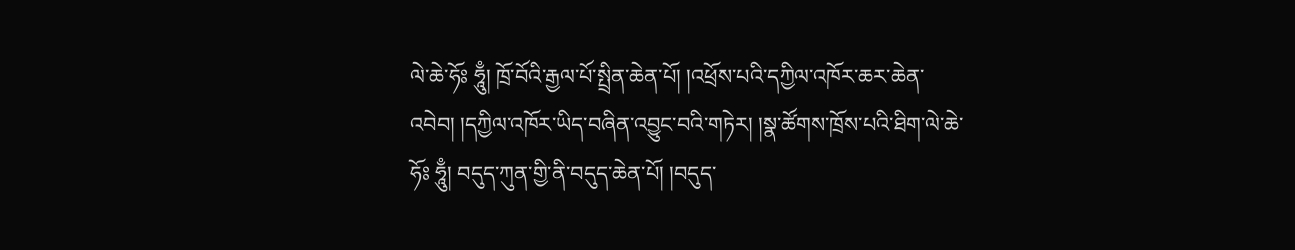ལེ་ཆེ་ཧོཿ ཧཱུྃ། ཁྲོ་བོའི་རྒྱལ་པོ་སྤྲིན་ཆེན་པོ། །འཕྲོས་པའི་དཀྱིལ་འཁོར་ཆར་ཆེན་འབེབ། །དཀྱིལ་འཁོར་ཡིད་བཞིན་འབྱུང་བའི་གཏེར། །སྣ་ཚོགས་ཁྲོས་པའི་ཐིག་ལེ་ཆེ་ཧོཿ ཧཱུྃ། བདུད་ཀུན་གྱི་ནི་བདུད་ཆེན་པོ། །བདུད་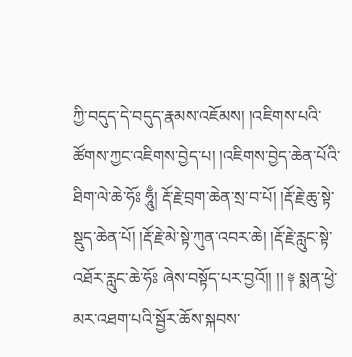ཀྱི་བདུད་དེ་བདུད་རྣམས་འཇོམས། །འཇིགས་པའི་ཚོགས་ཀྱང་འཇིགས་བྱེད་པ། །འཇིགས་བྱེད་ཆེན་པོའི་ཐིག་ལེ་ཆེ་ཧོཿ ཧཱུྃ། རྡོ་རྗེ་བྲག་ཆེན་སྲ་བ་པོ། །རྡོ་རྗེ་ཆུ་སྟེ་སྡུད་ཆེན་པོ། །རྡོ་རྗེ་མེ་སྟེ་ཀུན་འབར་ཆེ། །རྡོ་རྗེ་རླུང་སྟེ་འཐོར་རླུང་ཆེ་ཧོཿ ཞེས་བསྟོད་པར་བྱའོ།། །། ༈ སྨན་ཕྱེ་མར་འཐག་པའི་སྦྱོར་ཆོས་སྐབས་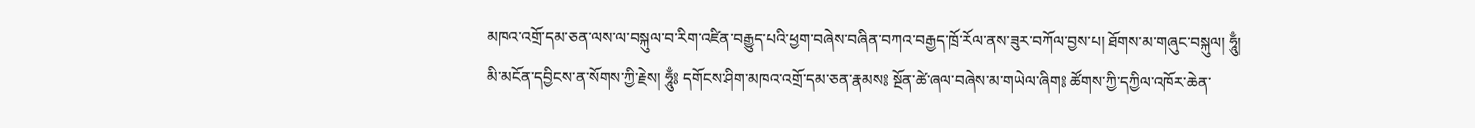མཁའ་འགྲོ་དམ་ཅན་ལས་ལ་བསྐུལ་བ་རིག་འཛིན་བརྒྱུད་པའི་ཕྱག་བཞེས་བཞིན་བཀའ་བརྒྱད་ཁྲོ་རོལ་ནས་ཟུར་བཀོལ་བྱས་པ། ཐོགས་མ་གཞུང་བསྐུལ། ཧཱུྃ། མི་མངོན་དབྱིངས་ན་སོགས་ཀྱི་རྗེས། ཧཱུྃ༔ དགོངས་ཤིག་མཁའ་འགྲོ་དམ་ཅན་རྣམས༔ སྔོན་ཚེ་ཞལ་བཞེས་མ་གཡེལ་ཞིག༔ ཚོགས་ཀྱི་དཀྱིལ་འཁོར་ཆེན་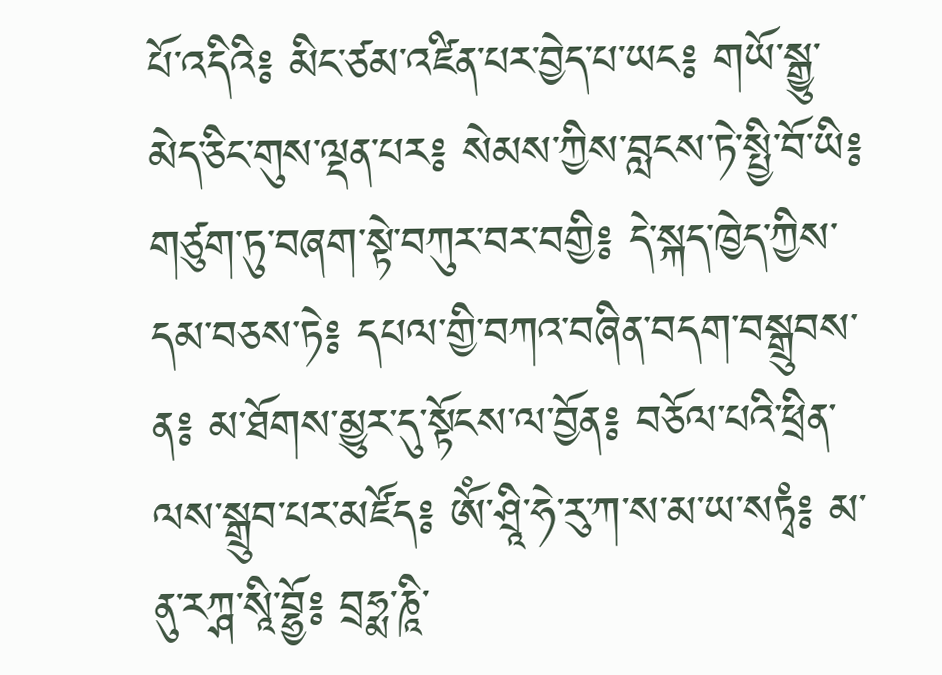པོ་འདིའི༔ མིང་ཙམ་འཛིན་པར་བྱེད་པ་ཡང༔ གཡོ་སྒྱུ་མེད་ཅིང་གུས་ལྡན་པར༔ སེམས་ཀྱིས་བླངས་ཏེ་སྤྱི་བོ་ཡི༔ གཙུག་ཏུ་བཞག་སྟེ་བཀུར་བར་བགྱི༔ དེ་སྐད་ཁྱེད་ཀྱིས་དམ་བཅས་ཏེ༔ དཔལ་གྱི་བཀའ་བཞིན་བདག་བསྒྲུབས་ན༔ མ་ཐོགས་མྱུར་དུ་སྟོངས་ལ་བྱོན༔ བཅོལ་པའི་ཕྲིན་ལས་སྒྲུབ་པར་མཛོད༔ ཨོཾ་ཤྲཱི་ཧེ་རུ་ཀ་ས་མ་ཡ་སཏྭཾ༔ མ་ནུ་རཀྴ་སཱི་བྷྱོ༔ བྲཧྨ་ཎཱི་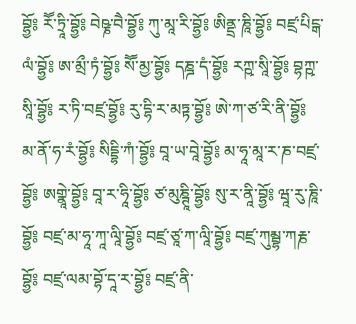བྷྱོ༔ རཽ་ཏྲཱི་བྷྱོ༔ བེཥྞ་བཻ་བྷྱོ༔ ཀུ་མཱ་རི་བྷྱོ༔ ཨིནྡྲ་ཎཱི་བྷྱོ༔ བཛྲ་པིངྒ་ལཾ་བྷྱོ༔ ཨ་མྲྀ་ཏཾ་བྷྱོ༔ སཽ་མྱ་བྷྱོ༔ དཎྜ་དཾ་བྷྱོ༔ རཀྵ་སཱི་བྷྱོ༔ བྷཀྵ་སཱི་བྷྱོ༔ ར་ཏི་བཛྲ་བྷྱོ༔ རུ་དྷི་ར་མཏྟ་བྷྱོ༔ ཨེ་ཀ་ཙ་རི་ནི་བྷྱོ༔ མ་ནོ་ཧ་རཾ་བྷྱོ༔ སིདྡྷི་ཀཾ་བྷྱོ༔ བཱ་ཡ་བཱེ་བྷྱོ༔ མ་ཧཱ་མཱ་ར་ཎ་བཛྲ་བྷྱོ༔ ཨགྣཱེ་བྷྱོ༔ བཱ་ར་ཧཱི་བྷྱོ༔ ཙ་མུཎྚཱི་བྷྱོ༔ སུ་ར་ནཱི་བྷྱོ༔ ཝཱ་རུ་ཎཱི་བྷྱོ༔ བཛྲ་མ་ཧཱ་ཀཱ་ལཱི་བྷྱོ༔ བཛྲ་ཙཱ་ཀ་ལཱི་བྷྱོ༔ བཛྲ་ཀུམྦྷ་ཀརྞ་བྷྱོ༔ བཛྲ་ལམ་བྷོ་དཱ་ར་བྷྱོ༔ བཛྲ་ནི་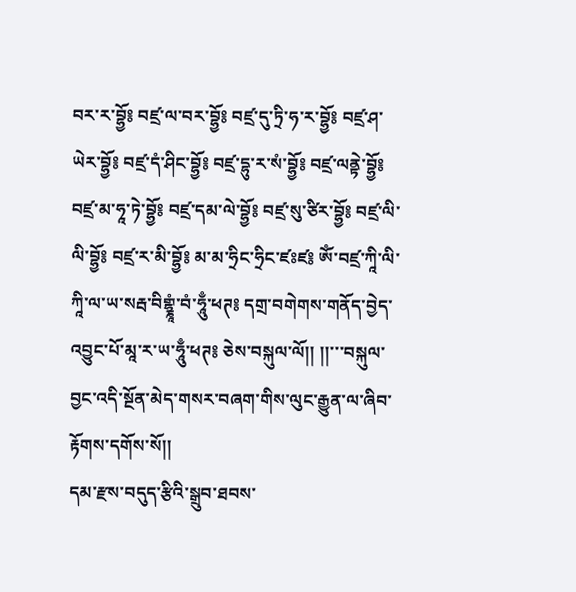བར་ར་བྷྱོ༔ བཛྲ་ལ་བར་བྷྱོ༔ བཛྲ་དུ་ཏྲི་ཧ་ར་བྷྱོ༔ བཛྲ་ཤ་ཡེར་བྷྱོ༔ བཛྲ་དཾ་ཤིང་བྷྱོ༔ བཛྲ་དྷུ་ར་སཾ་བྷྱོ༔ བཛྲ་ལནྟེ་བྷྱོ༔ བཛྲ་མ་ཧཱ་ཏེ་བྷྱོ༔ བཛྲ་དམ་ལེ་བྷྱོ༔ བཛྲ་སུ་ཙིར་བྷྱོ༔ བཛྲ་ལི་ལི་བྷྱོ༔ བཛྲ་ར་མི་བྷྱོ༔ མ་མ་ཧྲིང་ཧྲིང་ཛཿཛ༔ ཨོཾ་བཛྲ་ཀཱི་ལི་ཀཱི་ལ་ཡ་སརྦ་བིགྷྣཱཾ་བཾ་ཧཱུྃ་ཕཊ༔ དགྲ་བགེགས་གནོད་བྱེད་འབྱུང་པོ་མཱ་ར་ཡ་ཧཱུྃ་ཕཊ༔ ཅེས་བསྐུལ་ལོ།། །།་་་བསྐུལ་བྱང་འདི་སྔོན་མེད་གསར་བཞག་གིས་ལུང་རྒྱུན་ལ་ཞིབ་རྟོགས་དགོས་སོ།།
དམ་རྫས་བདུད་རྩིའི་སྒྲུབ་ཐབས་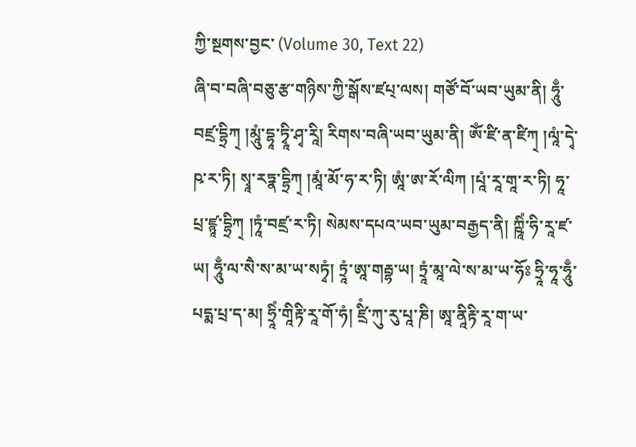ཀྱི་སྔགས་བྱང་ (Volume 30, Text 22)
ཞི་བ་བཞི་བཅུ་རྩ་གཉིས་ཀྱི་སྒོས་ཛཔ྄་ལས། གཙོ་བོ་ཡབ་ཡུམ་ནི། ཧཱུྃ་བཛྲ་དྷྲིཀ྄ །མཱུཾ་དྷཱ་ཏྭཱི་ཤྭ་རཱི། རིགས་བཞི་ཡབ་ཡུམ་ནི། ཨོཾ་ཛི་ན་ཛིཀ྄ །ལཱཾ་དྭེ་ཥ་ར་ཏི། སྭཱ་རཏྣ་དྷྲིཀ྄ །མཱཾ་མོ་ཧ་ར་ཏི། ཨཱཾ་ཨ་རོ་ལིཀ །པཱཾ་རཱ་གཱ་ར་ཏི། ཧཱ་པྲ་ཛྙཱ་དྷྲིཀ྄ །ཏཱཾ་བཛྲ་ར་ཏི། སེམས་དཔའ་ཡབ་ཡུམ་བརྒྱད་ནི། ཀྵཱིཾ་ཧི་རཱ་ཛ་ཡ། ཧཱུྃ་ལ་སཻ་ས་མ་ཡ་སཏྭཾ། ཏྲཱཾ་ཨཱ་གརྦྷ་ཡ། ཏྲཱཾ་མཱ་ལེ་ས་མ་ཡ་ཧོཿ ཧྲཱི་ཧཱ་ཧཱུྃ་པདྨ་པྲ་ད་མ། ཧྲཱིཾ་གཱིརྟི་རཱ་གོ་ཧཾ། ཛྲིཾ་ཀུ་རུ་པཱ་ཎི། ཨཱ་ནཱིརྟི་རཱ་ག་ཡ་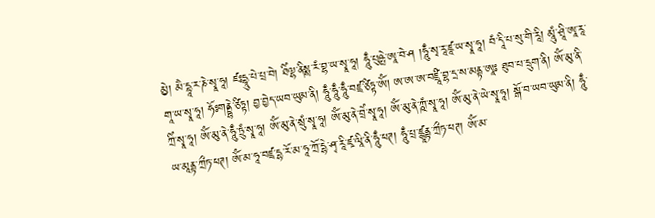མྱེ། མཻ་དྷཱ་ར་ཎེ་སྭཱ་ཧཱ། ཛཿདྷཱུ་པེ་པྲ་བེ། ཐིཾལྷ་ནིསྶ་རཾ་བྷ་ཡ་སྭཱ་ཧཱ། ཧཱུྃ་པུཥྤེ་ཨཱ་བེ་ཤ །ཧཱུྃ་སྭ་རཱ་ཛཱ་ཡ་སྭཱ་ཧཱ། བཾ་དཱི་པ་སུ་གི་རཱི། མཱུཾ་ཤྲཱི་ཨཱ་རཱ་གཱ་ཡ་སྭཱ་ཧཱ། ཧོཿགནྡྷེ་ཙིཏྟ། བྱ་བྱེད་ཡབ་ཡུམ་ནི། ཧཱུྃ་ཧཱུྃ་ཧཱུྃ་བཛྲ་ཙིཏྟ་ཨོཾ། ཨ་ཨ་ཨ་བཛྲཱི་བྷ་དྲ་ས་མནྟ་ཨཱཿ ཐུབ་པ་དྲུག་ནི། ཨོཾ་མུ་ནི་ཀྲིཾ་སྭཱ་ཧཱ། ཨོཾ་མུ་ནེ་ཧཱུྃ་ཏྲུཾ་སྭཱ་ཧཱ། ཨོཾ་མུ་ནེ་སྲུཾ་སྭཱ་ཧཱ། ཨོཾ་མུ་ནེ་བྲེཾ་སྭཱ་ཧཱ། ཨོཾ་མུ་ནེ་ཀྵཾ་སྭཱ་ཧཱ། ཨོཾ་མུ་ནེ་ཡེ་སྭཱ་ཧཱ། སྒོ་བ་ཡབ་ཡུམ་ནི། ཧཱུྃ་ཡ་མཱནྟ་ཀྲྀཏ་ཕཊ། ཨོཾ་མ་ཧཱ་བཛྲ་དྷ་རོ་མ་ཧཱ་ཀྲོ་དྷེ་ཤྭ་རཱི་ཛྭ་ལཱི་ནི་ཧཱུྃ་ཕཊ། ཧཱུྃ་པྲ་ཛྙཱནྟ་ཀྲྀཏ་ཕཊ། ཨོཾ་མ་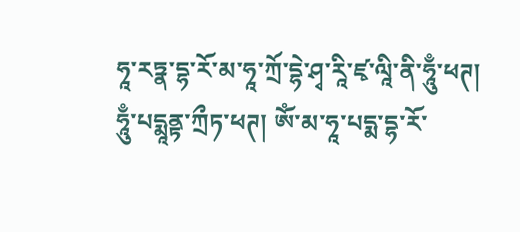ཧཱ་རཏྣ་དྷ་རོ་མ་ཧཱ་ཀྲོ་དྷེ་ཤྭ་རཱི་ཛྭ་ལཱི་ནི་ཧཱུྃ་ཕཊ། ཧཱུྃ་པདྨཱནྟ་ཀྲྀཏ་ཕཊ། ཨོཾ་མ་ཧཱ་པདྨ་དྷ་རོ་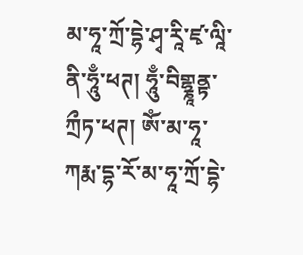མ་ཧཱ་ཀྲོ་དྷེ་ཤྭ་རཱི་ཛྭ་ལཱི་ནི་ཧཱུྃ་ཕཊ། ཧཱུྃ་བིགྷྣཱནྟ་ཀྲྀཏ་ཕཊ། ཨོཾ་མ་ཧཱ་ཀརྨ་དྷ་རོ་མ་ཧཱ་ཀྲོ་དྷེ་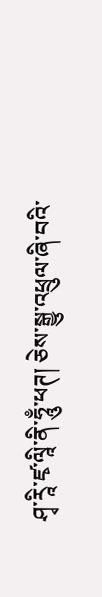ཤྭ་རཱི་ཛྭ་ལཱི་ནི་ཧཱུྃ་ཕཊ། ཅེས་སྒྱུ་འཕྲུལ་ཞི་བའི་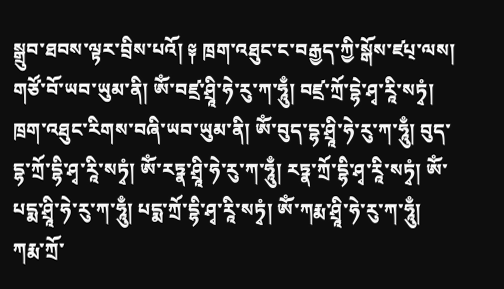སྒྲུབ་ཐབས་ལྟར་བྲིས་པའོ། ༈ ཁྲག་འཐུང་ང་བརྒྱད་ཀྱི་སྒོས་ཛཔ྄་ལས། གཙོ་བོ་ཡབ་ཡུམ་ནི། ཨོཾ་བཛྲ་ཤྲཱི་ཧེ་རུ་ཀ་ཧཱུྃ། བཛྲ་ཀྲོ་དྷེ་ཤྭ་རཱི་སཏྭཾ། ཁྲག་འཐུང་རིགས་བཞི་ཡབ་ཡུམ་ནི། ཨོཾ་བུད་དྷ་ཤྲཱི་ཧེ་རུ་ཀ་ཧཱུྃ། བུད་དྷ་ཀྲོ་དྷི་ཤྭ་རཱི་སཏྭཾ། ཨོཾ་རཏྣ་ཤྲཱི་ཧེ་རུ་ཀ་ཧཱུྃ། རཏྣ་ཀྲོ་དྷི་ཤྭ་རཱི་སཏྭཾ། ཨོཾ་པདྨ་ཤྲཱི་ཧེ་རུ་ཀ་ཧཱུྃ། པདྨ་ཀྲོ་དྷི་ཤྭ་རཱི་སཏྭཾ། ཨོཾ་ཀརྨ་ཤྲཱི་ཧེ་རུ་ཀ་ཧཱུྃ། ཀརྨ་ཀྲོ་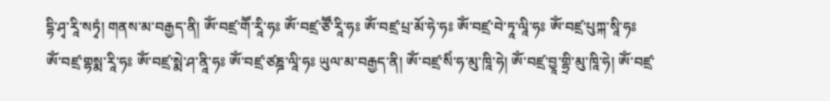དྷི་ཤྭ་རཱི་སཏྭཾ། གནས་མ་བརྒྱད་ནི། ཨོཾ་བཛྲ་གཽ་རཱི་ཧཿ ཨོཾ་བཛྲ་ཙཽ་རཱི་ཧཿ ཨོཾ་བཛྲ་པྲ་མོ་ཧེ་ཧཿ ཨོཾ་བཛྲ་བེ་ཏཱ་ལཱི་ཧཿ ཨོཾ་བཛྲ་པུཀྐ་སཱི་ཧཿ ཨོཾ་བཛྲ་གྷསྨ་རཱི་ཧཿ ཨོཾ་བཛྲ་སྨེ་ཤ་ནཱི་ཧཿ ཨོཾ་བཛྲ་ཙཎྜ་ལཱི་ཧཿ ཡུལ་མ་བརྒྱད་ནི། ཨོཾ་བཛྲ་སིཾ་ཧ་མུ་ཁཱི་ཧེ། ཨོཾ་བཛྲ་བྱཱ་གྷྲི་མུ་ཁཱི་ཧེ། ཨོཾ་བཛྲ་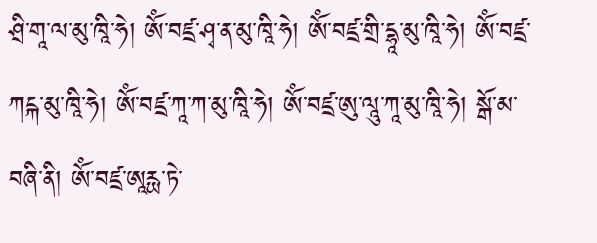ཤྲི་གཱ་ལ་མུ་ཁཱི་ཧེ། ཨོཾ་བཛྲ་ཤྭ་ན་མུ་ཁཱི་ཧེ། ཨོཾ་བཛྲ་གྲི་དྷཱ་མུ་ཁཱི་ཧེ། ཨོཾ་བཛྲ་ཀངྐ་མུ་ཁཱི་ཧེ། ཨོཾ་བཛྲ་ཀཱ་ཀ་མུ་ཁཱི་ཧེ། ཨོཾ་བཛྲ་ཨུ་ལཱུ་ཀཱ་མུ་ཁཱི་ཧེ། སྒོ་མ་བཞི་ནི། ཨོཾ་བཛྲ་ཨཱརྻ་ཏེ་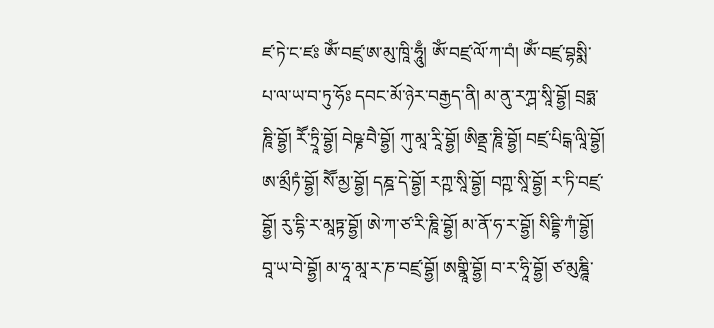ཛ་ཏེ་ང་ཛཿ ཨོཾ་བཛྲ་ཨ་མུ་ཁཱི་ཧཱུྃ། ཨོཾ་བཛྲ་ལོ་ཀ་བཾ། ཨོཾ་བཛྲ་བྷསྨི་པ་ལ་ཡ་བ་ཏུ་ཧོཿ དབང་མོ་ཉེར་བརྒྱད་ནི། མ་ནུ་རཀྴ་སཱི་བྷྱོ། བྲཧྨ་ཎཱི་བྷྱོ། རཽ་ཏྲཱི་བྷྱོ། བེཥྞ་བཻ་བྷྱོ། ཀུ་མཱ་རཱི་བྷྱོ། ཨིནྡྲ་ཎཱི་བྷྱོ། བཛྲ་པིངྒ་ལཱི་བྷྱོ། ཨ་མྲྀཏཾ་བྷྱོ། སཽ་མྱ་བྷྱོ། དཎྜ་དེ་བྷྱོ། རཀྵ་སཱི་བྷྱོ། བཀྵ་སཱི་བྷྱོ། ར་ཏི་བཛྲ་བྷྱོ། རུ་དྷི་ར་མཱཏྟ་བྷྱོ། ཨེ་ཀ་ཙ་རི་ཎཱི་བྷྱོ། མ་ནོ་ཧ་ར་བྷྱོ། སིདྡྷི་ཀཾ་བྷྱོ། བཱ་ཡ་བེ་བྷྱོ། མ་ཧཱ་མཱ་ར་ཎ་བཛྲ་བྷྱོ། ཨགྣཱི་བྷྱོ། བ་ར་ཧཱི་བྷྱོ། ཙ་མུཎྜཱི་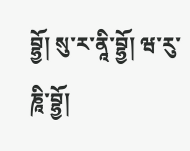བྷྱོ། སུ་ར་ནཱི་བྷྱོ། ཝ་རུ་ཎཱི་བྷྱོ།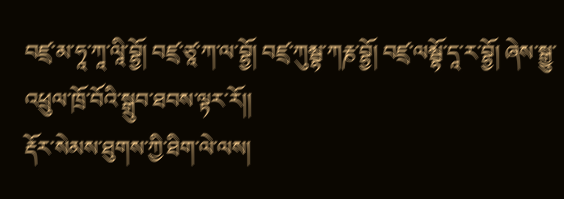བཛྲ་མ་ཧཱ་ཀཱ་ལཱི་བྷྱོ། བཛྲ་ཙཱ་ཀ་ལ་བྷྱོ། བཛྲ་ཀུམྦྷ་ཀརྞ་བྷྱོ། བཛྲ་ལམྦྷོ་དཱ་ར་བྷྱོ། ཞེས་སྒྱུ་འཕྲུལ་ཁྲོ་བོའི་སྒྲུབ་ཐབས་ལྟར་རོ།།
རྡོར་སེམས་ཐུགས་ཀྱི་ཐིག་ལེ་ལས།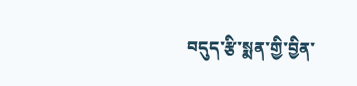བདུད་རྩི་སྨན་གྱི་བྱིན་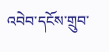འབེབ་དངོས་གྲུབ་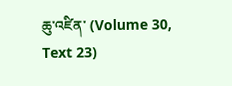ཆུ་འཛིན་ (Volume 30, Text 23)